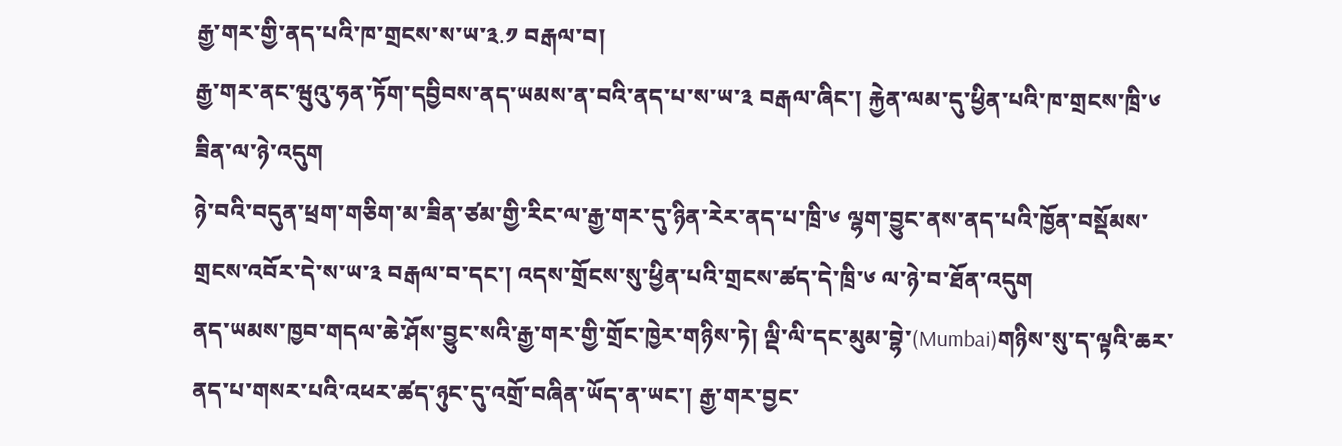རྒྱ་གར་གྱི་ནད་པའི་ཁ་གྲངས་ས་ཡ་༣.༡ བརྒལ་བ།
རྒྱ་གར་ནང་ཝུའུ་ཧན་ཏོག་དབྱིབས་ནད་ཡམས་ན་བའི་ནད་པ་ས་ཡ་༣ བརྒལ་ཞིང་། རྐྱེན་ལམ་དུ་ཕྱིན་པའི་ཁ་གྲངས་ཁྲི་༦ ཟིན་ལ་ཉེ་འདུག
ཉེ་བའི་བདུན་ཕྲག་གཅིག་མ་ཟིན་ཙམ་གྱི་རིང་ལ་རྒྱ་གར་དུ་ཉིན་རེར་ནད་པ་ཁྲི་༦ ལྷག་བྱུང་ནས་ནད་པའི་ཁྱོན་བསྡོམས་གྲངས་འབོར་དེ་ས་ཡ་༣ བརྒལ་བ་དང་། འདས་གྲོངས་སུ་ཕྱིན་པའི་གྲངས་ཚད་དེ་ཁྲི་༦ ལ་ཉེ་བ་ཐོན་འདུག
ནད་ཡམས་ཁྱབ་གདལ་ཆེ་ཤོས་བྱུང་སའི་རྒྱ་གར་གྱི་གྲོང་ཁྱེར་གཉིས་ཏེ། ལྡི་ལི་དང་མུམ་བྷེ་(Mumbai)གཉིས་སུ་ད་ལྟའི་ཆར་ནད་པ་གསར་པའི་འཕར་ཚད་ཉུང་དུ་འགྲོ་བཞིན་ཡོད་ན་ཡང་། རྒྱ་གར་བྱང་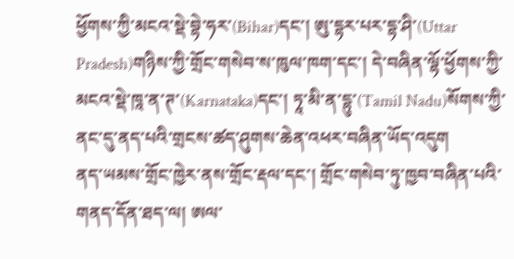ཕྱོགས་ཀྱི་མངའ་སྡེ་བྷེ་ཧར་(Bihar)དང་། ཨུ་དྷར་པར་དྷ་ཤི་(Uttar Pradesh)གཉིས་ཀྱི་གྲོང་གསེབ་ས་ཁུལ་ཁག་དང་། དེ་བཞིན་ལྷོ་ཕྱོགས་ཀྱི་མངའ་སྡེ་ཁཱ་ན་ཊ་(Karnataka)དང་། ཏཱ་མི་ན་དྷུ་(Tamil Nadu)སོགས་ཀྱི་ནང་དུ་ནད་པའི་གྲངས་ཚད་ཤུགས་ཆེན་འཕར་བཞིན་ཡོད་འདུག
ནད་ཡམས་གྲོང་ཁྱེར་ནས་གྲོང་རྡལ་དང་། གྲོང་གསེབ་ཏུ་ཁྱབ་བཞིན་པའི་གནད་དོན་ཐད་ལ། ཨལ་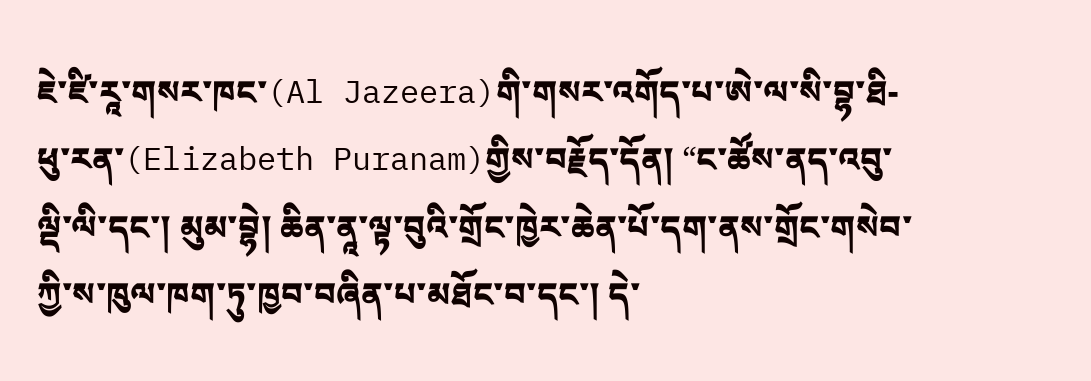ཇེ་ཛི་རཱ་གསར་ཁང་(Al Jazeera)གི་གསར་འགོད་པ་ཨེ་ལ་སི་བྷ་ཐི-ཕུ་རན་(Elizabeth Puranam)གྱིས་བརྗོད་དོན། “ང་ཚོས་ནད་འབུ་ལྡི་ལི་དང་། མུམ་བྷེ། ཆིན་ནཱ་ལྟ་བུའི་གྲོང་ཁྱེར་ཆེན་པོ་དག་ནས་གྲོང་གསེབ་ཀྱི་ས་ཁུལ་ཁག་ཏུ་ཁྱབ་བཞིན་པ་མཐོང་བ་དང་། དེ་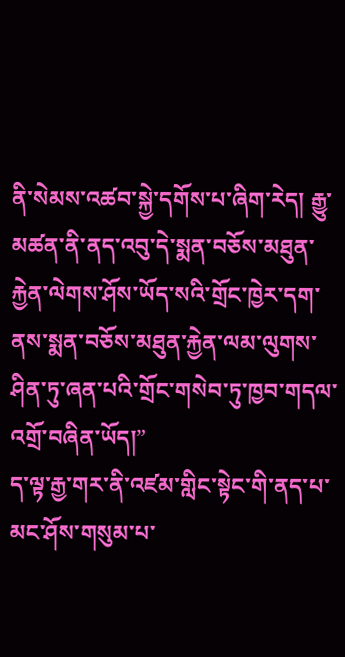ནི་སེམས་འཚབ་སྐྱེ་དགོས་པ་ཞིག་རེད། རྒྱུ་མཚན་ནི་ནད་འབུ་དེ་སྨན་བཅོས་མཐུན་རྐྱེན་ལེགས་ཤོས་ཡོད་སའི་གྲོང་ཁྱེར་དག་ནས་སྨན་བཅོས་མཐུན་རྐྱེན་ལམ་ལུགས་ཤིན་ཏུ་ཞན་པའི་གྲོང་གསེབ་ཏུ་ཁྱབ་གདལ་འགྲོ་བཞིན་ཡོད།”
ད་ལྟ་རྒྱ་གར་ནི་འཛམ་གླིང་སྟེང་གི་ནད་པ་མང་ཤོས་གསུམ་པ་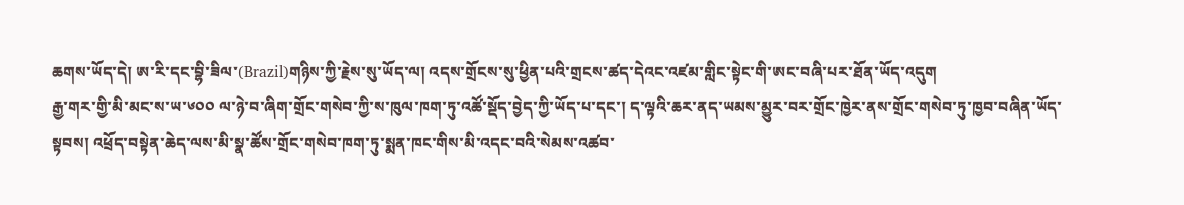ཆགས་ཡོད་དེ། ཨ་རི་དང་བྷི་ཟིལ་(Brazil)གཉིས་ཀྱི་རྗེས་སུ་ཡོད་ལ། འདས་གྲོངས་སུ་ཕྱིན་པའི་གྲངས་ཚད་དེའང་འཛམ་གླིང་སྟེང་གི་ཨང་བཞི་པར་ཐོན་ཡོད་འདུག
རྒྱ་གར་གྱི་མི་མང་ས་ཡ་༦༠༠ ལ་ཉེ་བ་ཞིག་གྲོང་གསེབ་ཀྱི་ས་ཁུལ་ཁག་ཏུ་འཚོ་སྡོད་བྱེད་ཀྱི་ཡོད་པ་དང་། ད་ལྟའི་ཆར་ནད་ཡམས་མྱུར་བར་གྲོང་ཁྱེར་ནས་གྲོང་གསེབ་ཏུ་ཁྱབ་བཞིན་ཡོད་སྟབས། འཕྲོད་བསྟེན་ཆེད་ལས་མི་སྣ་ཚོས་གྲོང་གསེབ་ཁག་ཏུ་སྨན་ཁང་གིས་མི་འདང་བའི་སེམས་འཚབ་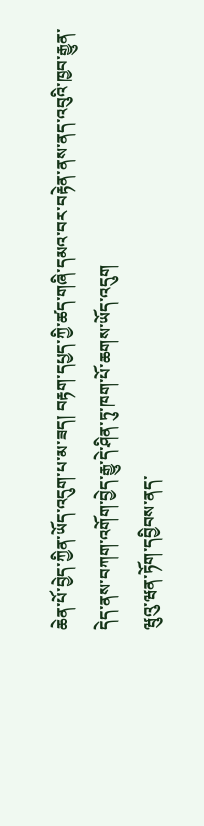ཆེན་པོ་བྱེད་ཀྱིན་ཡོད་འདུག་པ་མ་ཟད། བརྟག་དཔྱད་ཀྱི་ཚད་གཞི་དམའ་བར་བརྟེན་ནས་ནད་འབུའི་ཁྱབ་རྒྱུན་དེད་ནས་བཀག་འགོག་བྱེད་རྒྱུ་དེ་ཤིན་ཏུ་ཁག་པོ་ཆགས་ཡོད་འདུག
ཝུའུ་ཝན་ཏོག་དབྱིབས་ནད་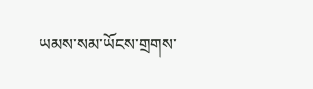ཡམས་སམ་ཡོངས་གྲགས་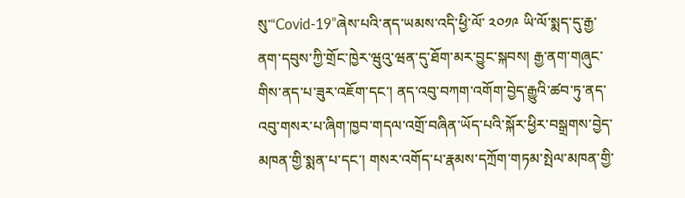སུ་“Covid-19”ཞེས་པའི་ནད་ཡམས་འདི་ཕྱི་ལོ་ ༢༠༡༩ ཡི་ལོ་སྨད་དུ་རྒྱ་ནག་དབུས་ཀྱི་གྲོང་ཁྱེར་ཝུའུ་ཝན་དུ་ཐོག་མར་བྱུང་སྐབས། རྒྱ་ནག་གཞུང་གིས་ནད་པ་ཟུར་འཇོག་དང་། ནད་འབུ་བཀག་འགོག་བྱེད་རྒྱུའི་ཚབ་ཏུ་ནད་འབུ་གསར་པ་ཞིག་ཁྱབ་གདལ་འགྲོ་བཞིན་ཡོད་པའི་སྐོར་ཕྱིར་བསྒྲགས་བྱེད་མཁན་གྱི་སྨན་པ་དང་། གསར་འགོད་པ་རྣམས་དཀྲོག་གཏམ་སྤེལ་མཁན་གྱི་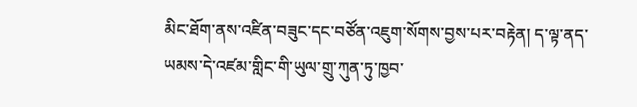མིང་ཐོག་ནས་འཛིན་བཟུང་དང་བཙོན་འཇུག་སོགས་བྱས་པར་བརྟེན། ད་ལྟ་ནད་ཡམས་དེ་འཛམ་གླིང་གི་ཡུལ་གྲུ་ཀུན་ཏུ་ཁྱབ་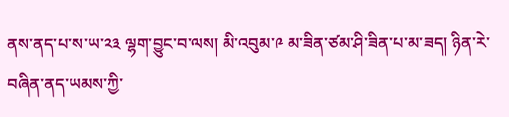ནས་ནད་པ་ས་ཡ་༢༣ ལྷག་བྱུང་བ་ལས། མི་འབུམ་༩ མ་ཟིན་ཙམ་ཤི་ཟིན་པ་མ་ཟད། ཉིན་རེ་བཞིན་ནད་ཡམས་ཀྱི་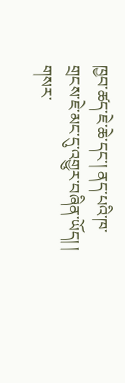ཁྱབ་ཚད་ཇེ་ཆེ་དང་། ནད་པའི་ཁ་གྲངས་ཇེ་མང་དུ་འགྱུར་བཞིན་ཡོད། །
གསར་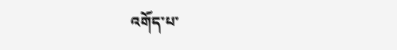འགོད་པ་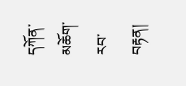དཀོན་མཆོག་རབ་བརྟན།